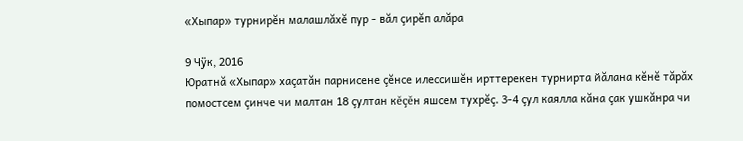«Хыпар» турнирĕн малашлăхĕ пур - вăл çирĕп алăра

9 Чÿк, 2016
Юратнă «Хыпар» хаçатăн парнисене çĕнсе илессишĕн ирттерекен турнирта йăлана кĕнĕ тăрăх помостсем çинче чи малтан 18 çултан кĕçĕн яшсем тухрĕç. 3-4 çул каялла кăна çак ушкăнра чи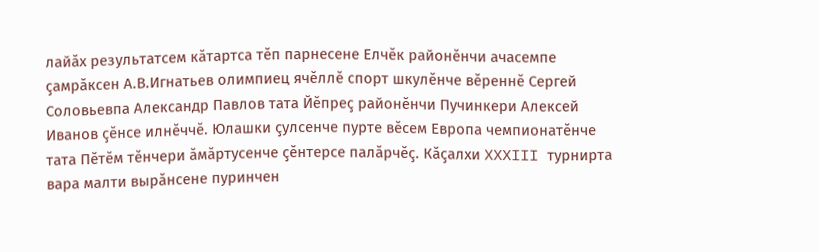лайăх результатсем кăтартса тĕп парнесене Елчĕк районĕнчи ачасемпе çамрăксен А.В.Игнатьев олимпиец ячĕллĕ спорт шкулĕнче вĕреннĕ Сергей Соловьевпа Александр Павлов тата Йĕпреç районĕнчи Пучинкери Алексей Иванов çĕнсе илнĕччĕ. Юлашки çулсенче пурте вĕсем Европа чемпионатĕнче тата Пĕтĕм тĕнчери ăмăртусенче çĕнтерсе палăрчĕç. Кăçалхи XXXIII турнирта вара малти вырăнсене пуринчен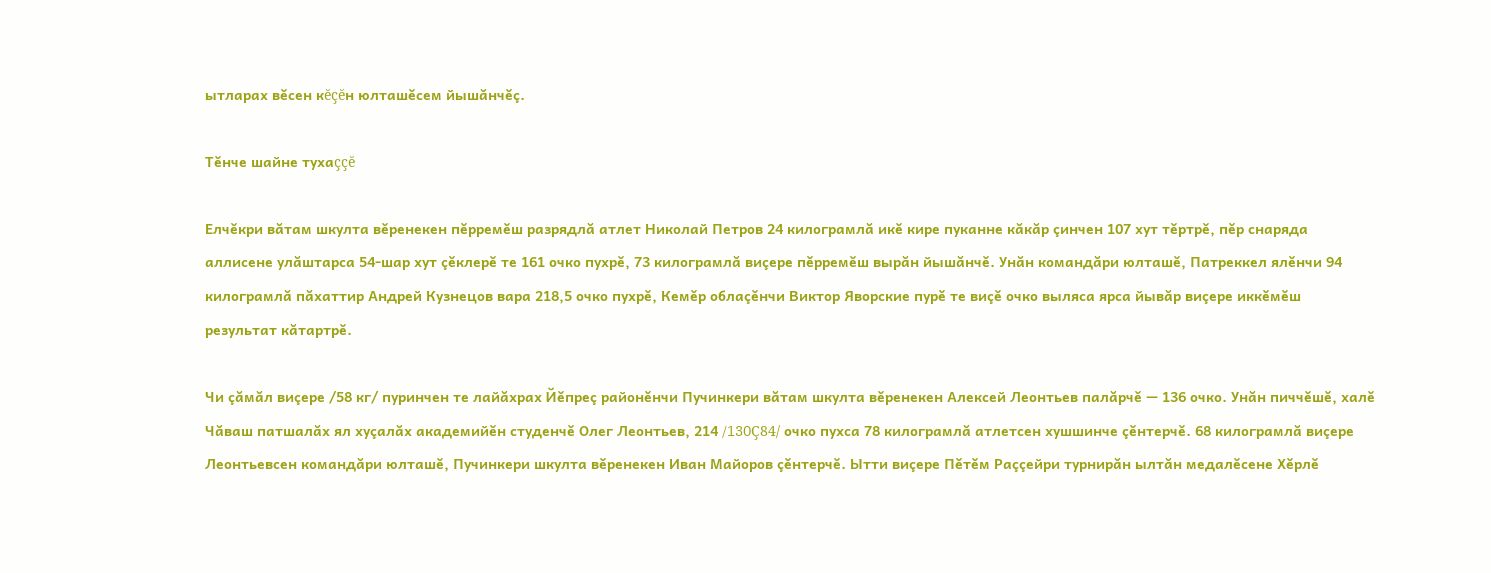ытларах вĕсен кĕçĕн юлташĕсем йышăнчĕç.

Тĕнче шайне тухаççĕ

Елчĕкри вăтам шкулта вĕренекен пĕрремĕш разрядлă атлет Николай Петров 24 килограмлă икĕ кире пуканне кăкăр çинчен 107 хут тĕртрĕ, пĕр снаряда аллисене улăштарса 54-шар хут çĕклерĕ те 161 очко пухрĕ, 73 килограмлă виçере пĕрремĕш вырăн йышăнчĕ. Унăн командăри юлташĕ, Патреккел ялĕнчи 94 килограмлă пăхаттир Андрей Кузнецов вара 218,5 очко пухрĕ, Кемĕр облаçĕнчи Виктор Яворские пурĕ те виçĕ очко выляса ярса йывăр виçере иккĕмĕш результат кăтартрĕ.

Чи çăмăл виçере /58 кг/ пуринчен те лайăхрах Йĕпреç районĕнчи Пучинкери вăтам шкулта вĕренекен Алексей Леонтьев палăрчĕ — 136 очко. Унăн пиччĕшĕ, халĕ Чăваш патшалăх ял хуçалăх академийĕн студенчĕ Олег Леонтьев, 214 /130Ç84/ очко пухса 78 килограмлă атлетсен хушшинче çĕнтерчĕ. 68 килограмлă виçере Леонтьевсен командăри юлташĕ, Пучинкери шкулта вĕренекен Иван Майоров çĕнтерчĕ. Ытти виçере Пĕтĕм Раççейри турнирăн ылтăн медалĕсене Хĕрлĕ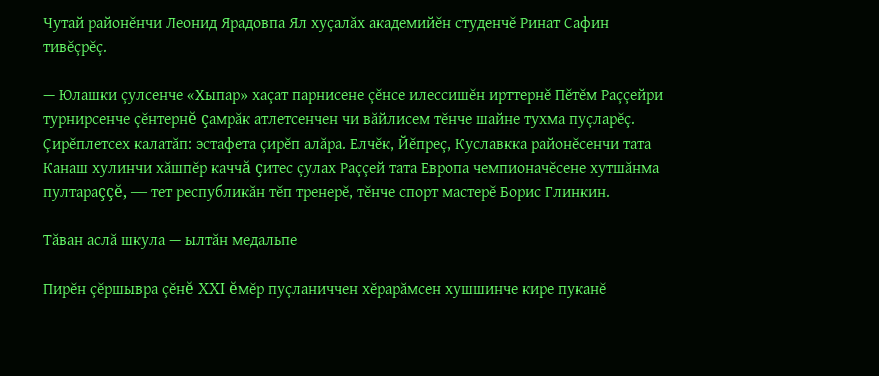Чутай районĕнчи Леонид Ярадовпа Ял хуçалăх академийĕн студенчĕ Ринат Сафин тивĕçрĕç.

— Юлашки çулсенче «Хыпар» хаçат парнисене çĕнсе илессишĕн ирттернĕ Пĕтĕм Раççейри турнирсенче çĕнтернĕ çамрăк атлетсенчен чи вăйлисем тĕнче шайне тухма пуçларĕç. Çирĕплетсех калатăп: эстафета çирĕп алăра. Елчĕк, Йĕпреç, Куславкка районĕсенчи тата Канаш хулинчи хăшпĕр каччă çитес çулах Раççей тата Европа чемпионачĕсене хутшăнма пултараççĕ, — тет республикăн тĕп тренерĕ, тĕнче спорт мастерĕ Борис Глинкин.

Тăван аслă шкула — ылтăн медальпе

Пирĕн çĕршывра çĕнĕ XXI ĕмĕр пуçланиччен хĕрарăмсен хушшинче кире пуканĕ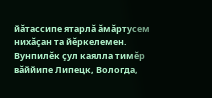йăтассипе ятарлă ăмăртусем нихăçан та йĕркелемен. Вунпилĕк çул каялла тимĕр вăййипе Липецк, Вологда,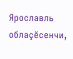Ярославль облаçĕсенчи,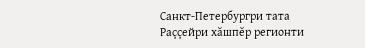Санкт-Петербургри тата Раççейри хăшпĕр регионти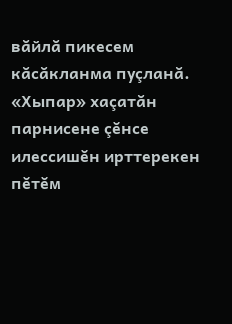вăйлă пикесем кăсăкланма пуçланă. «Хыпар» хаçатăн парнисене çĕнсе илессишĕн ирттерекен пĕтĕм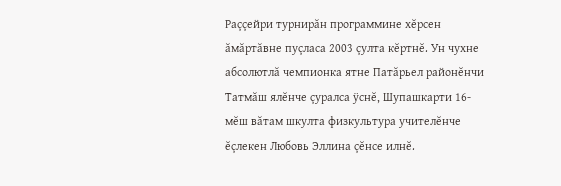Раççейри турнирăн программине хĕрсен ăмăртăвне пуçласа 2003 çулта кĕртнĕ. Ун чухне абсолютлă чемпионка ятне Патăрьел районĕнчи Татмăш ялĕнче çуралса ÿснĕ, Шупашкарти 16-мĕш вăтам шкулта физкультура учителĕнче ĕçлекен Любовь Эллина çĕнсе илнĕ.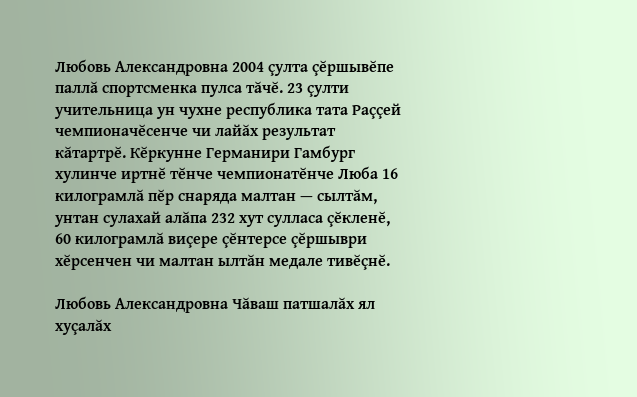Любовь Александровна 2004 çулта çĕршывĕпе паллă спортсменка пулса тăчĕ. 23 çулти учительница ун чухне республика тата Раççей чемпионачĕсенче чи лайăх результат кăтартрĕ. Кĕркунне Германири Гамбург хулинче иртнĕ тĕнче чемпионатĕнче Люба 16 килограмлă пĕр снаряда малтан — сылтăм, унтан сулахай алăпа 232 хут сулласа çĕкленĕ, 60 килограмлă виçере çĕнтерсе çĕршыври хĕрсенчен чи малтан ылтăн медале тивĕçнĕ.

Любовь Александровна Чăваш патшалăх ял хуçалăх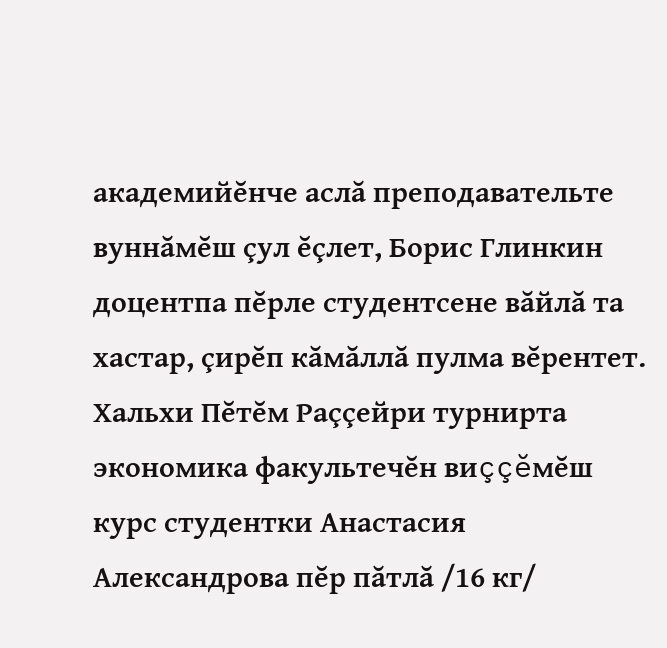академийĕнче аслă преподавательте вуннăмĕш çул ĕçлет, Борис Глинкин доцентпа пĕрле студентсене вăйлă та хастар, çирĕп кăмăллă пулма вĕрентет. Хальхи Пĕтĕм Раççейри турнирта экономика факультечĕн виççĕмĕш курс студентки Анастасия Александрова пĕр пăтлă /16 кг/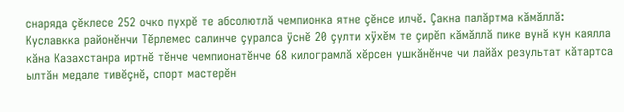снаряда çĕклесе 252 очко пухрĕ те абсолютлă чемпионка ятне çĕнсе илчĕ. Çакна палăртма кăмăллă: Куславкка районĕнчи Тĕрлемес салинче çуралса ÿснĕ 20 çулти хÿхĕм те çирĕп кăмăллă пике вунă кун каялла кăна Казахстанра иртнĕ тĕнче чемпионатĕнче 68 килограмлă хĕрсен ушкăнĕнче чи лайăх результат кăтартса ылтăн медале тивĕçнĕ, спорт мастерĕн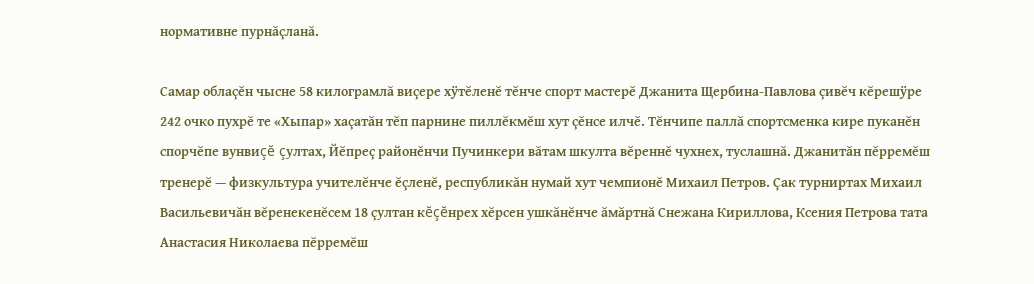нормативне пурнăçланă.

Самар облаçĕн чысне 58 килограмлă виçере хÿтĕленĕ тĕнче спорт мастерĕ Джанита Щербина-Павлова çивĕч кĕрешÿре 242 очко пухрĕ те «Хыпар» хаçатăн тĕп парнине пиллĕкмĕш хут çĕнсе илчĕ. Тĕнчипе паллă спортсменка кире пуканĕн спорчĕпе вунвиçĕ çултах, Йĕпреç районĕнчи Пучинкери вăтам шкулта вĕреннĕ чухнех, туслашнă. Джанитăн пĕрремĕш тренерĕ — физкультура учителĕнче ĕçленĕ, республикăн нумай хут чемпионĕ Михаил Петров. Çак турниртах Михаил Васильевичăн вĕренекенĕсем 18 çултан кĕçĕнрех хĕрсен ушкăнĕнче ăмăртнă Снежана Кириллова, Ксения Петрова тата Анастасия Николаева пĕрремĕш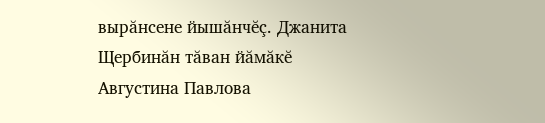вырăнсене йышăнчĕç. Джанита Щербинăн тăван йăмăкĕ Августина Павлова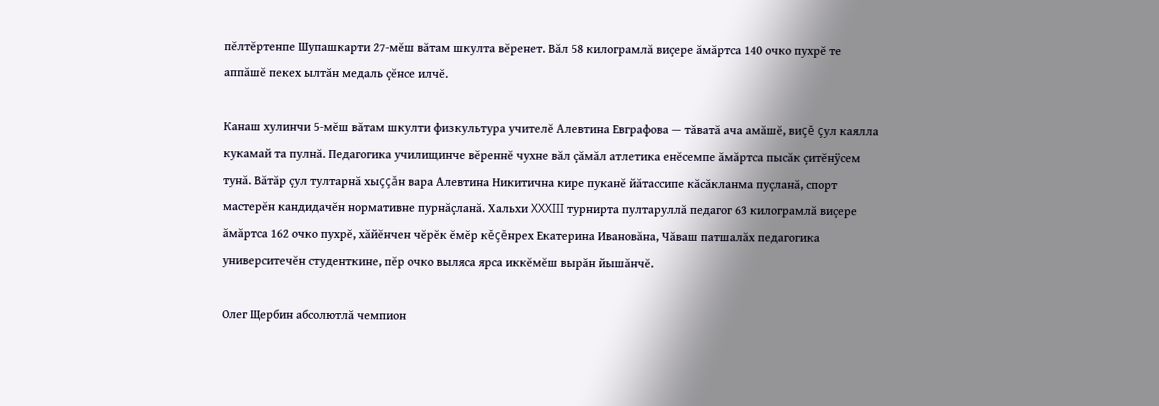пĕлтĕртенпе Шупашкарти 27-мĕш вăтам шкулта вĕренет. Вăл 58 килограмлă виçере ăмăртса 140 очко пухрĕ те аппăшĕ пекех ылтăн медаль çĕнсе илчĕ.

Канаш хулинчи 5-мĕш вăтам шкулти физкультура учителĕ Алевтина Евграфова — тăватă ача амăшĕ, виçĕ çул каялла кукамай та пулнă. Педагогика училищинче вĕреннĕ чухне вăл çăмăл атлетика енĕсемпе ăмăртса пысăк çитĕнÿсем тунă. Вăтăр çул тултарнă хыççăн вара Алевтина Никитична кире пуканĕ йăтассипе кăсăкланма пуçланă, спорт мастерĕн кандидачĕн нормативне пурнăçланă. Хальхи XXXIII турнирта пултаруллă педагог 63 килограмлă виçере ăмăртса 162 очко пухрĕ, хăйĕнчен чĕрĕк ĕмĕр кĕçĕнрех Екатерина Ивановăна, Чăваш патшалăх педагогика университечĕн студенткине, пĕр очко выляса ярса иккĕмĕш вырăн йышăнчĕ.

Олег Щербин абсолютлă чемпион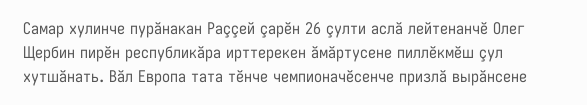Самар хулинче пурăнакан Раççей çарĕн 26 çулти аслă лейтенанчĕ Олег Щербин пирĕн республикăра ирттерекен ăмăртусене пиллĕкмĕш çул хутшăнать. Вăл Европа тата тĕнче чемпионачĕсенче призлă вырăнсене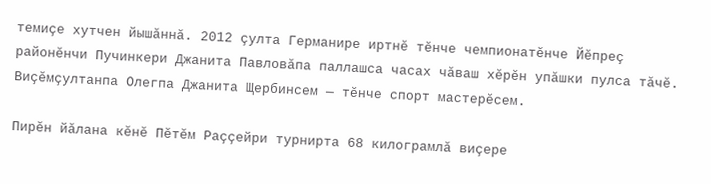темиçе хутчен йышăннă. 2012 çулта Германире иртнĕ тĕнче чемпионатĕнче Йĕпреç районĕнчи Пучинкери Джанита Павловăпа паллашса часах чăваш хĕрĕн упăшки пулса тăчĕ. Виçĕмçултанпа Олегпа Джанита Щербинсем — тĕнче спорт мастерĕсем.

Пирĕн йăлана кĕнĕ Пĕтĕм Раççейри турнирта 68 килограмлă виçере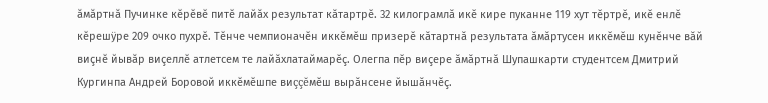ăмăртнă Пучинке кĕрĕвĕ питĕ лайăх результат кăтартрĕ. 32 килограмлă икĕ кире пуканне 119 хут тĕртрĕ, икĕ енлĕ кĕрешÿре 209 очко пухрĕ. Тĕнче чемпионачĕн иккĕмĕш призерĕ кăтартнă результата ăмăртусен иккĕмĕш кунĕнче вăй виçнĕ йывăр виçеллĕ атлетсем те лайăхлатаймарĕç. Олегпа пĕр виçере ăмăртнă Шупашкарти студентсем Дмитрий Кургинпа Андрей Боровой иккĕмĕшпе виççĕмĕш вырăнсене йышăнчĕç.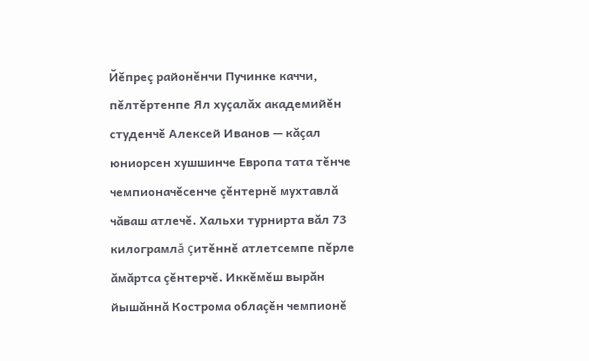Йĕпреç районĕнчи Пучинке каччи, пĕлтĕртенпе Ял хуçалăх академийĕн студенчĕ Алексей Иванов — кăçал юниорсен хушшинче Европа тата тĕнче чемпионачĕсенче çĕнтернĕ мухтавлă чăваш атлечĕ. Хальхи турнирта вăл 73 килограмлă çитĕннĕ атлетсемпе пĕрле ăмăртса çĕнтерчĕ. Иккĕмĕш вырăн йышăннă Кострома облаçĕн чемпионĕ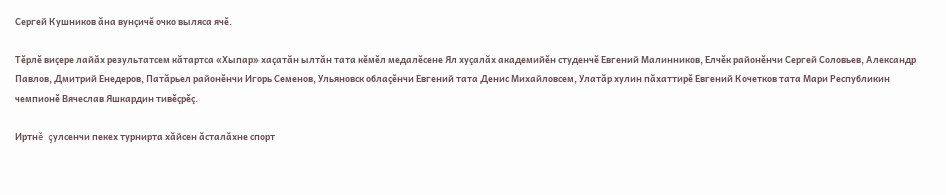Сергей Кушников ăна вунçичĕ очко выляса ячĕ.

Тĕрлĕ виçере лайăх результатсем кăтартса «Хыпар» хаçатăн ылтăн тата кĕмĕл медалĕсене Ял хуçалăх академийĕн студенчĕ Евгений Малинников, Елчĕк районĕнчи Сергей Соловьев, Александр Павлов, Дмитрий Енедеров, Патăрьел районĕнчи Игорь Семенов, Ульяновск облаçĕнчи Евгений тата Денис Михайловсем, Улатăр хулин пăхаттирĕ Евгений Кочетков тата Мари Республикин чемпионĕ Вячеслав Яшкардин тивĕçрĕç.

Иртнĕ çулсенчи пекех турнирта хăйсен ăсталăхне спорт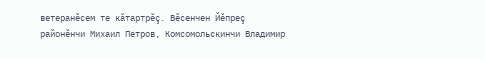ветеранĕсем те кăтартрĕç. Вĕсенчен Йĕпреç районĕнчи Михаил Петров, Комсомольскинчи Владимир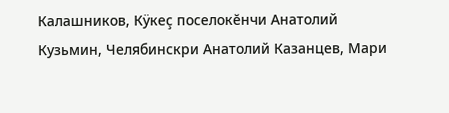Калашников, Кÿкеç поселокĕнчи Анатолий Кузьмин, Челябинскри Анатолий Казанцев, Мари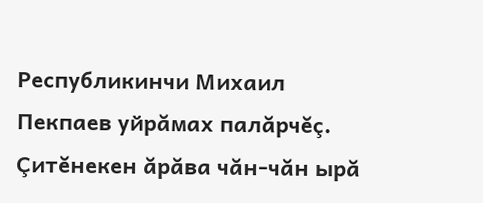Республикинчи Михаил Пекпаев уйрăмах палăрчĕç. Çитĕнекен ăрăва чăн-чăн ырă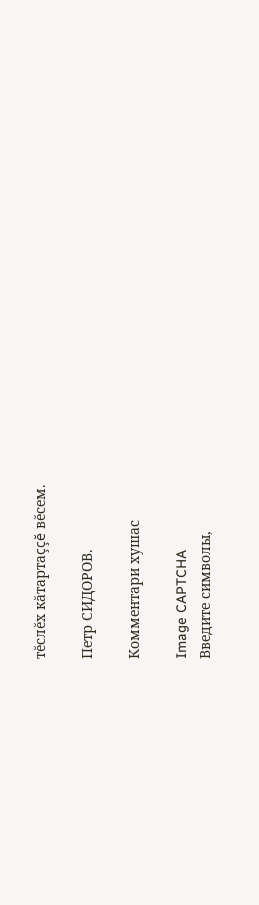тĕслĕх кăтартаççĕ вĕсем.

Петр СИДОРОВ.

Комментари хушас

Image CAPTCHA
Введите символы,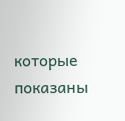которые показаны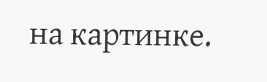на картинке.